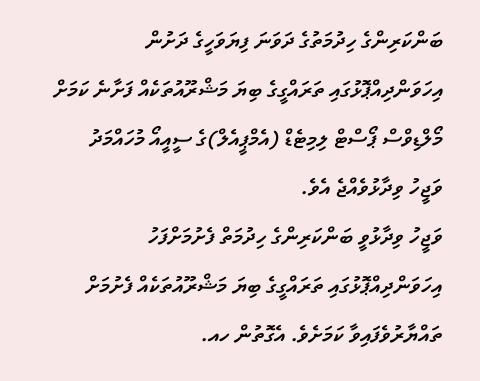ބަންކަރިންގެ ހިދުމަތުގެ ދަވަނަ ފިޔަވަހީގެ ދަށުން އިހަވަންދިއްޕޮޅުގައި ތަރައްގީގެ ބިޔަ މަޝްރޫއުތަކެއް ފަށާނެ ކަމަށް މޯލްޑިވްސް ޕޯސްޓް ލިމިޓެޑް (އެމްޕީއެލް)ގެ ސީއީއޯ މުހައްމަދު ވަޖީހު ވިދާޅުވެއްޖެ އެވެ.
ވަޖީހު ވިދާޅުވީ ބަންކަރިންގެ ހިދުމަތް ފެށުމަށްފަހު އިހަވަންދިއްޕޮޅުގައި ތަރައްގީގެ ބިޔަ މަޝްރޫއުތަކެއް ފެށުމަށް ތައްޔާރުވެފައިވާ ކަމަށެވެ. އެގޮތުން ހއ.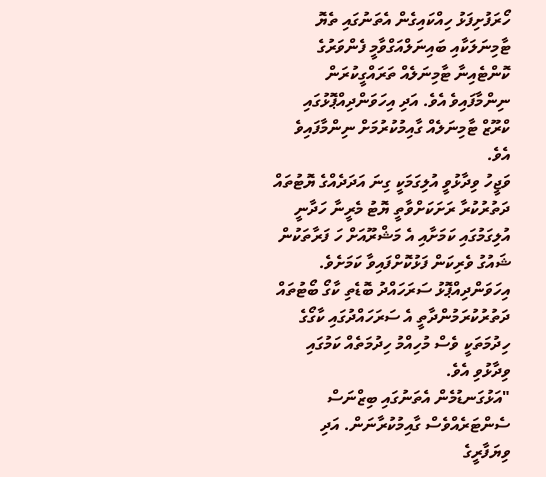ހޯރަފުށިފަޅު ހިއްކައިގެން އެތަނުގައި ތެޔޮ ޓާމިނަލަކާއި ބައިނަލްއަގްވާމީ ފެންވަރުގެ ކޮންޓެއިނާ ޓާމިނަލެއް ތަރައްގީކުރަން ނިންމާފައިވެ އެވެ. އަދި އިހަވަންދިއްޕޮޅުގައި ކްރޫޒް ޓާމިނަލެއް ގާއިމުކުރުމަށް ނިންމާފައިވެ އެވެ.
ވަޖީހު ވިދާޅުވީ އުލިގަމަކީ ގިނަ އަދަދެއްގެ ޔޮޓުތައް ދަތުރުކުރާ ރަށަކަށްވާތީ ޔޮޓު މެރީނާ ހަދާނީ އުލިގަމުގައި ކަމަށާއި އެ މަޝްރޫއަށް ހަ ފަރާތަކުން ޝައުގު ވެރިކަން ފަޅުކޮށްފައިވާ ކަމަށެވެ. އިހަވަންދިއްޕޮޅު ސަރަހައްދު ބޮޑެތި ކާގޯ ބޯޓުތައް ދަތުރުކުރަމުންދާތީ އެ ސަރަހައްދުގައި ކާގޯގެ ހިދުމަތަކީ ވެސް މުހިއްމު ހިދުމަތެއް ކަމުގައި ވިދާޅުވި އެވެ.
"އަޅުގަނޑުމެން އެތަނުގައި ބިޒްނަސް ސެންޓަރެއްވެސް ގާއިމުކުރާނަން. އަދި ވިޔަފާރީގެ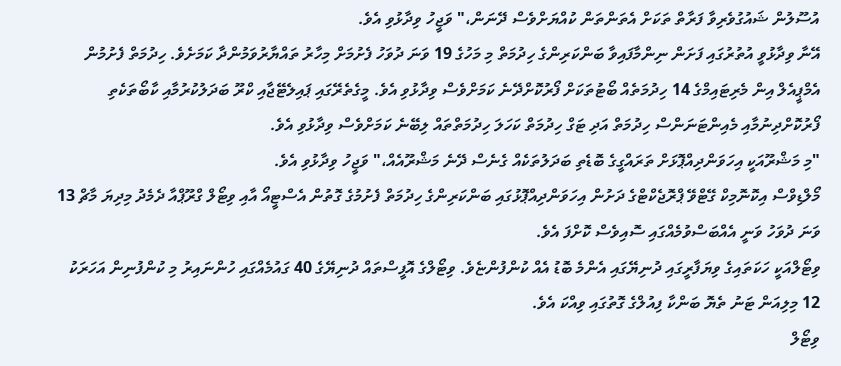އުސޫލުން ޝައުގުވެރިވާ ފަރާތް ތަކަށް އެތަންތަން ކުއްޔަށްވެސް ދޭނަން،" ވަޖީހު ވިދާޅުވި އެވެ.
އޭނާ ވިދާޅުވީ އުތުރުގައި ފަށަން ނިންމާފައިވާ ބަންކަރިންގެ ހިދުމަތް މި މަހުގެ 19 ވަނަ ދުވަހު ފެށުމަށް މިހާރު ތައްޔާރުވަމުންދާ ކަމަށެވެ. ހިދުމަތް ފެށުމުން އެމްޕީއެލް އިން މެރިޓައިމްގެ 14 ހިދުމަތެއް ބޯޓުތަކަށް ފޯރުކޮށްދޭނެ ކަމަށްވެސް ވިދާޅުވި އެވެ. މީގެތެރޭގައި ޕައިލެޓޭޖާއި ކްރޫ ބަދަލުކުރުމާއި ކާބޯތަކެތި ފޯރުކޮށްދިނުމާއި މެއިންޓަނަންސް ހިދުމަތް އަދި ޓަގް ހިދުމަތް ކަހަލަ ހިދުމަތްތައް ލިބޭނެ ކަމަށްވެސް ވިދާޅުވި އެވެ.
"މި މަޝްރޫއަކީ އިހަވަންދިއްޕޮޅަށް ތަރައްގީގެ ބޮޑެތި ބަދަލުތަކެއް ގެނެސް ދޭނެ މަޝްރޫއެއް،" ވަޖީހު ވިދާޅުވި އެވެ.
މޯލްޑިވްސް އިކޮނޮމިކް ގޭޓްވޭ ޕްރޮޖެކްޓްގެ ދަށުން އިހަވަންދިއްޕޮޅުގައި ބަންކަރިންގެ ހިދުމަތް ފެށުމުގެ ގޮތުން އެސްޓީއޯ އާއި ވިޓޯލް ގްރޫޕްއާ ދެމެދު މިދިޔަ މާޗް 13 ވަނަ ދުވަހު ވަނީ އެއްބަސްވުމެއްގައި ސޮއިވެސް ކޮށްފަ އެވެ.
ވިޓޯލްއަކީ ހަކަތައިގެ ވިޔަފާރީގައި ދުނިޔޭގައި އެންމެ ބޮޑު އެއް ކުންފުންޏެވެ. ވިޓޯލްގެ އޮފީސްތައް ދުނިޔޭގެ 40 ގައުމެއްގައި ހުންނައިރު މި ކުންފުނިން އަހަރަކު 12 މިލިއަން ޓަނު ތެޔޮ ބަންކާ ފިއުލްގެ ގޮތުގައި ވިއްކަ އެވެ.
ވިޓޯލް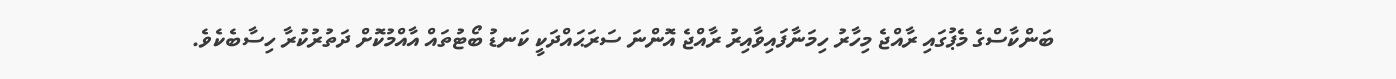ބަންކާސްގެ މެޕުގައި ރާއްޖެ މިހާރު ހިމަނާފައިވާއިރު ރާއްޖެ އޮންނަ ސަރަޙައްދަކީ ކަނޑު ބޯޓުތައް އާއްމުކޮށް ދަތުރުކުރާ ހިސާބެކެވެ.